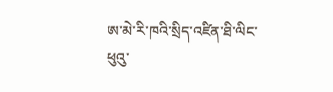ཨ་མེ་རི་ཁའི་སྲིད་འཛིན་ཐི་ལིང་ཕུའུ་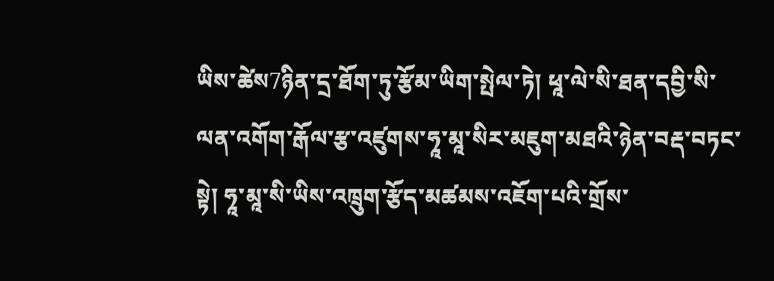ཡིས་ཚེས7ཉིན་དྲ་ཐོག་ཏུ་རྩོམ་ཡིག་སྤེལ་ཏེ། ཕཱ་ལེ་སི་ཐན་དབྱི་སི་ལན་འགོག་རྒོལ་རྩ་འཛུགས་ཧཱ་མཱ་སིར་མཇུག་མཐའི་ཉེན་བརྡ་བཏང་སྟེ། ཧཱ་མཱ་སི་ཡིས་འཁྲུག་རྩོད་མཚམས་འཇོག་པའི་གྲོས་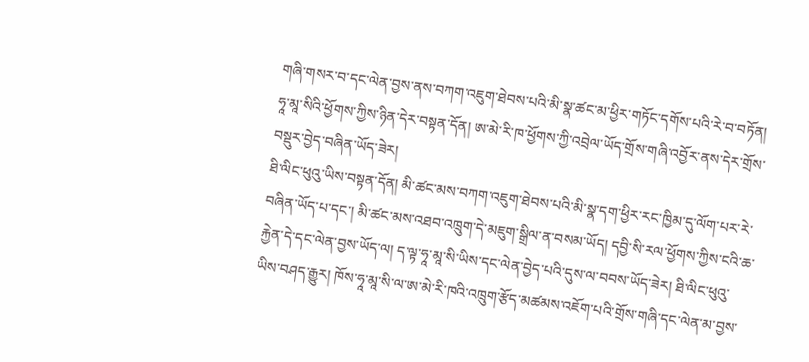གཞི་གསར་བ་དང་ལེན་བྱས་ནས་བཀག་འཇུག་ཐེབས་པའི་མི་སྣ་ཚང་མ་ཕྱིར་གཏོང་དགོས་པའི་རེ་བ་བཏོན། ཧཱ་མཱ་སིའི་ཕྱོགས་ཀྱིས་ཉིན་དེར་བསྟན་དོན། ཨ་མེ་རི་ཁ་ཕྱོགས་ཀྱི་འབྲེལ་ཡོད་གྲོས་གཞི་འབྱོར་ནས་དེར་གྲོས་བསྡུར་བྱེད་བཞིན་ཡོད་ཟེར།
ཐི་ལིང་ཕུའུ་ཡིས་བསྟན་དོན། མི་ཚང་མས་བཀག་འཇུག་ཐེབས་པའི་མི་སྣ་དག་ཕྱིར་རང་ཁྱིམ་དུ་ལོག་པར་རེ་བཞིན་ཡོད་པ་དང་། མི་ཚང་མས་འཐབ་འཁྲུག་དེ་མཇུག་སྒྲིལ་ན་བསམ་ཡོད། དབྱི་སི་རལ་ཕྱོགས་ཀྱིས་ངའི་ཆ་རྐྱེན་དེ་དང་ལེན་བྱས་ཡོད་ལ། ད་ལྟ་ཧཱ་མཱ་སི་ཡིས་དང་ལེན་བྱེད་པའི་དུས་ལ་བབས་ཡོད་ཟེར། ཐི་ལིང་ཕུའུ་ཡིས་བཤད་རྒྱུར། ཁོས་ཧཱ་མཱ་སི་ལ་ཨ་མེ་རི་ཁའི་འཁྲུག་རྩོད་མཚམས་འཇོག་པའི་གྲོས་གཞི་དང་ལེན་མ་བྱས་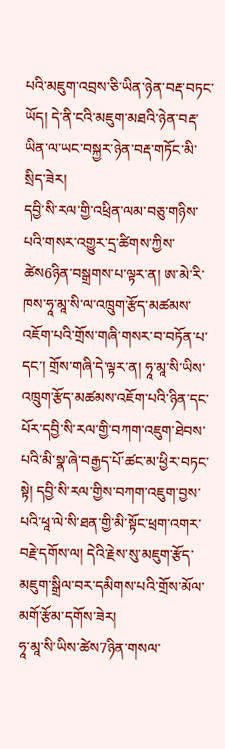པའི་མཇུག་འབྲས་ཅི་ཡིན་ཉེན་བརྡ་བཏང་ཡོད། དེ་ནི་ངའི་མཇུག་མཐའི་ཉེན་བརྡ་ཡིན་ལ་ཡང་བསྐྱར་ཉེན་བརྡ་གཏོང་མི་སྲིད་ཟེར།
དབྱི་སི་རལ་གྱི་འཕྲིན་ལམ་བཅུ་གཉིས་པའི་གསར་འགྱུར་དྲ་ཚིགས་ཀྱིས་ཚེས6ཉིན་བསྒྲགས་པ་ལྟར་ན། ཨ་མེ་རི་ཁས་ཧཱ་མཱ་སི་ལ་འཁྲུག་རྩོད་མཚམས་འཇོག་པའི་གྲོས་གཞི་གསར་བ་བཏོན་པ་དང་། གྲོས་གཞི་དེ་ལྟར་ན། ཧཱ་མཱ་སི་ཡིས་འཁྲུག་རྩོད་མཚམས་འཇོག་པའི་ཉིན་དང་པོར་དབྱི་སི་རལ་གྱི་བཀག་འཇུག་ཐེབས་པའི་མི་སྣ་ཞེ་བརྒྱད་པོ་ཚང་མ་ཕྱིར་བཏང་སྟེ། དབྱི་སི་རལ་གྱིས་བཀག་འཇུག་བྱས་པའི་ཕཱ་ལེ་སི་ཐན་གྱི་མི་སྟོང་ཕྲག་འགར་བརྗེ་དགོས་ལ། དེའི་རྗེས་སུ་མཇུག་རྩོད་མཇུག་སྒྲིལ་བར་དམིགས་པའི་གྲོས་མོལ་མགོ་རྩོམ་དགོས་ཟེར།
ཧཱ་མཱ་སི་ཡིས་ཚེས7ཉིན་གསལ་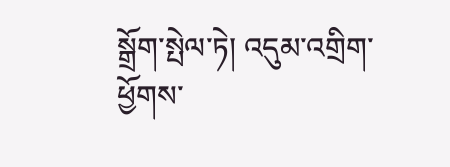སྒྲོག་སྤེལ་ཏེ། འདུམ་འགྲིག་ཕྱོགས་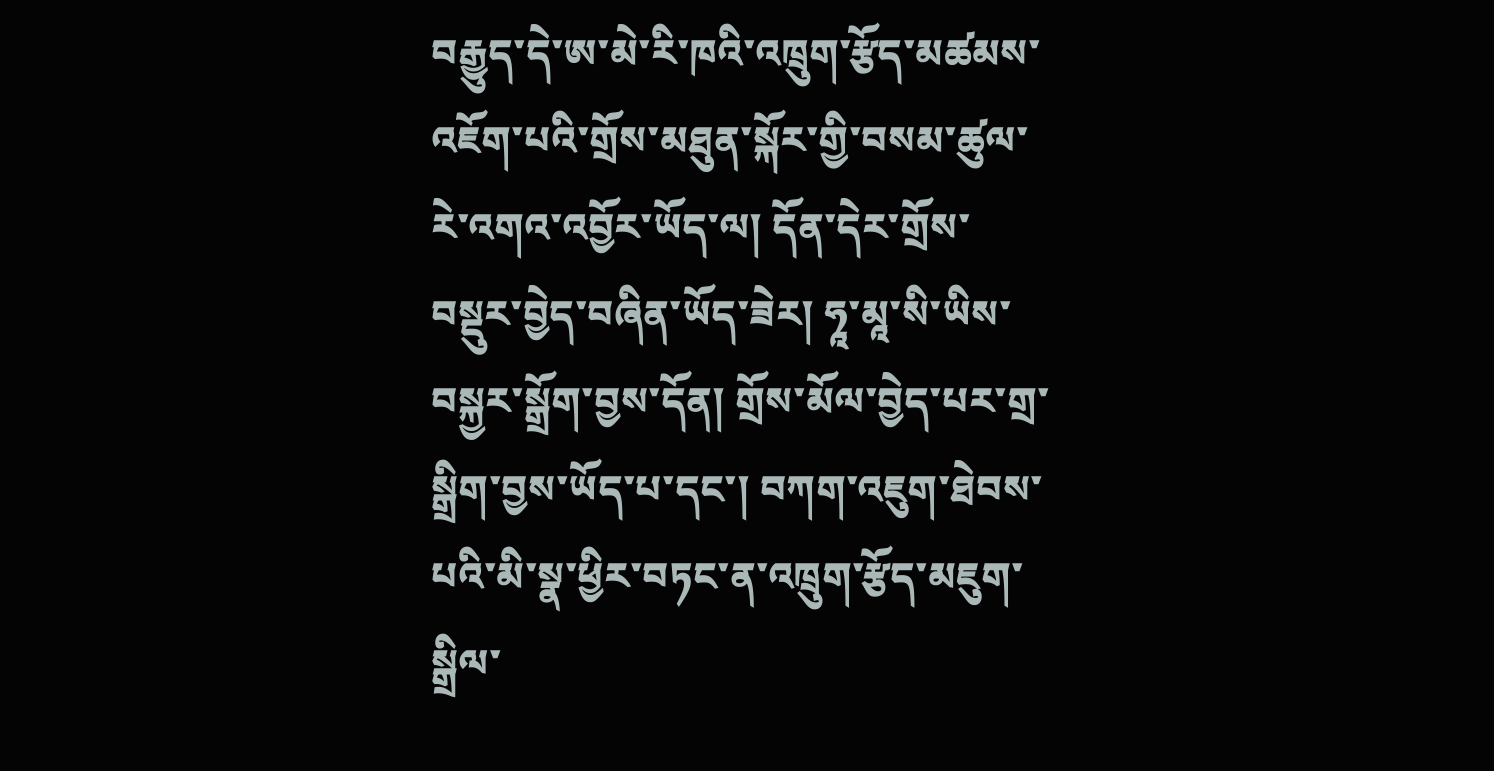བརྒྱུད་དེ་ཨ་མེ་རི་ཁའི་འཁྲུག་རྩོད་མཚམས་འཇོག་པའི་གྲོས་མཐུན་སྐོར་གྱི་བསམ་ཚུལ་རེ་འགའ་འབྱོར་ཡོད་ལ། དོན་དེར་གྲོས་བསྡུར་བྱེད་བཞིན་ཡོད་ཟེར། ཧཱ་མཱ་སི་ཡིས་བསྐྱར་སྒྲོག་བྱས་དོན། གྲོས་མོལ་བྱེད་པར་གྲ་སྒྲིག་བྱས་ཡོད་པ་དང་། བཀག་འཇུག་ཐེབས་པའི་མི་སྣ་ཕྱིར་བཏང་ན་འཁྲུག་རྩོད་མཇུག་སྒྲིལ་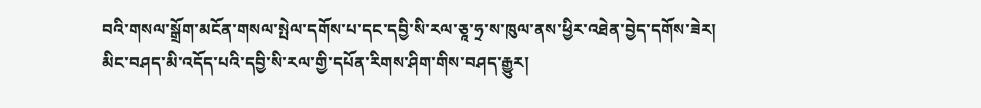བའི་གསལ་སྒྲོག་མངོན་གསལ་སྤེལ་དགོས་པ་དང་དབྱི་སི་རལ་ཅཱ་ཧྲ་ས་ཁུལ་ནས་ཕྱིར་འཐེན་བྱེད་དགོས་ཟེར།
མིང་བཤད་མི་འདོད་པའི་དབྱི་སི་རལ་གྱི་དཔོན་རིགས་ཤིག་གིས་བཤད་རྒྱུར།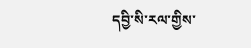དབྱི་སི་རལ་གྱིས་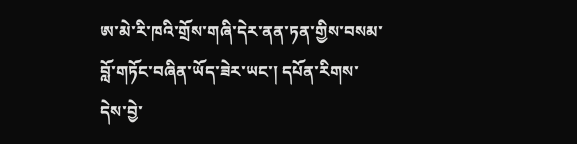ཨ་མེ་རི་ཁའི་གྲོས་གཞི་དེར་ནན་ཏན་གྱིས་བསམ་བློ་གཏོང་བཞིན་ཡོད་ཟེར་ཡང་། དཔོན་རིགས་དེས་བྱེ་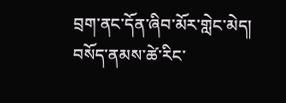བྲག་ནང་དོན་ཞིབ་མོར་གླེང་མེད།
བསོད་ནམས་ཚེ་རིང་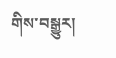གིས་བསྒྱུར།